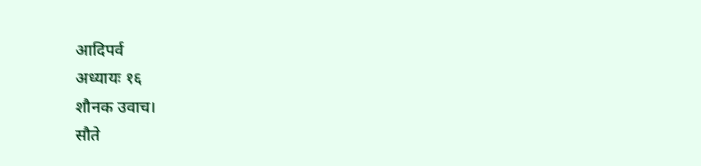आदिपर्व
अध्यायः १६
शौनक उवाच।
सौते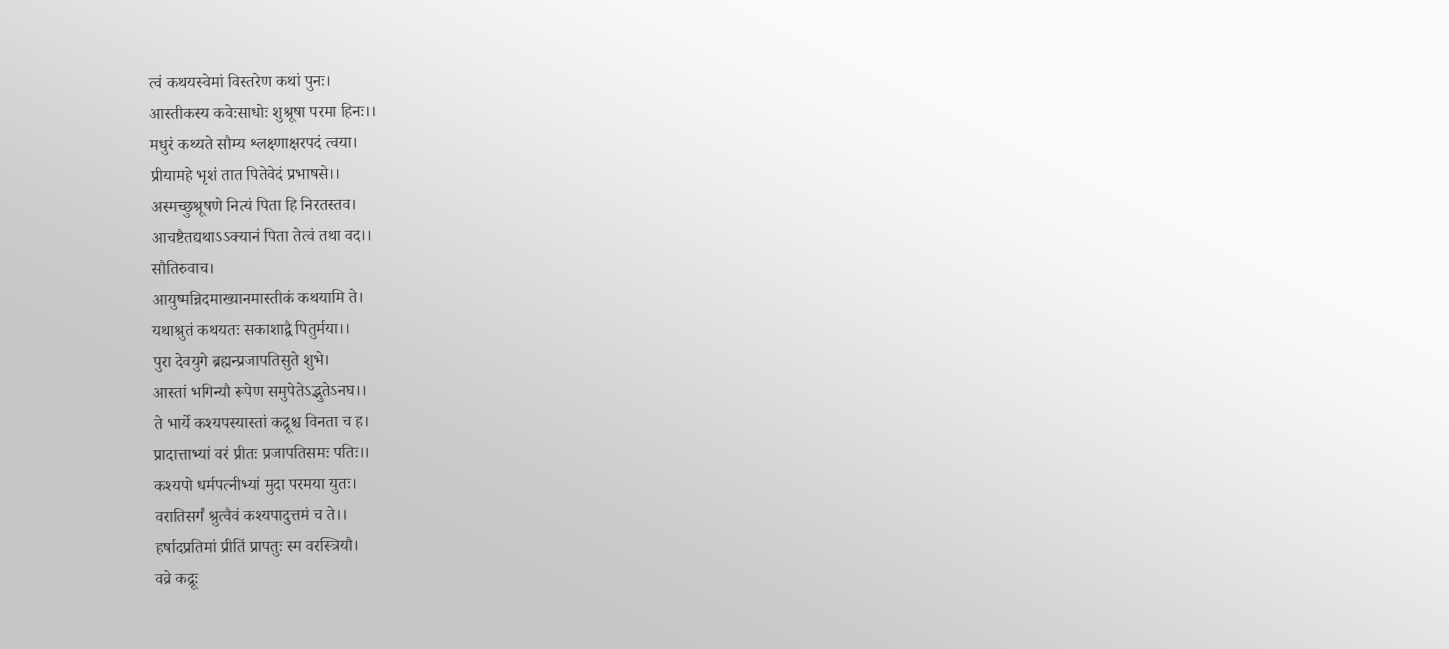त्वं कथयस्वेमां विस्तरेण कथां पुनः।
आस्तीकस्य कवेःसाधोः शुश्रूषा परमा हिनः।।
मधुरं कथ्यते सौम्य श्लक्ष्णाक्षरपदं त्वया।
प्रीयामहे भृशं तात पितेवेदं प्रभाषसे।।
अस्मच्छुश्रूषणे नित्यं पिता हि निरतस्तव।
आचष्टैतद्यथाऽऽक्यानं पिता तेत्वं तथा वद।।
सौतिरुवाच।
आयुष्मन्निदमाख्यानमास्तीकं कथयामि ते।
यथाश्रुतं कथयतः सकाशाद्वै पितुर्मया।।
पुरा देवयुगे ब्रह्मन्प्रजापतिसुते शुभे।
आस्तां भगिन्यौ रूपेण समुपेतेऽद्भुतेऽनघ।।
ते भार्ये कश्यपस्यास्तां कद्रूश्च विनता च ह।
प्रादात्ताभ्यां वरं प्रीतः प्रजापतिसमः पतिः।।
कश्यपो धर्मपत्नीभ्यां मुदा परमया युतः।
वरातिसर्गं श्रुत्वैवं कश्यपादुत्तमं च ते।।
हर्षादप्रतिमां प्रीतिं प्रापतुः स्म वरस्त्रियौ।
वव्रे कद्रूः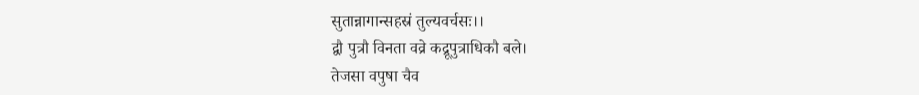सुतान्नागान्सहस्रं तुल्यवर्चसः।।
द्वौ पुत्रौ विनता वव्रे कद्रूपुत्राधिकौ बले।
तेजसा वपुषा चैव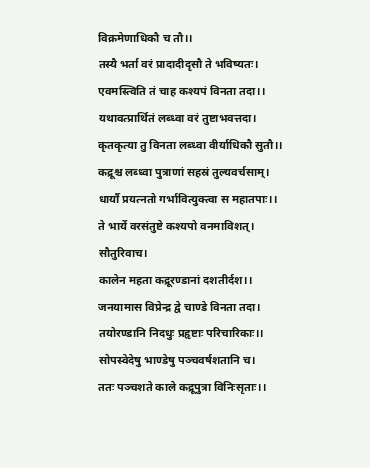विक्रमेणाधिकौ च तौ।।
तस्यै भर्ता वरं प्रादादीदृसौ ते भविष्यतः।
एवमस्त्विति तं चाह कश्यपं विनता तदा।।
यथावत्प्रार्थितं लब्ध्वा वरं तुष्टाभवत्तदा।
कृतकृत्या तु विनता लब्ध्वा वीर्याधिकौ सुतौ।।
कद्रूश्च लब्ध्वा पुत्राणां सहस्रं तुल्यवर्चसाम्।
धार्यौ प्रयत्नतो गर्भावित्युक्त्वा स महातपाः।।
ते भार्ये वरसंतुष्टे कश्यपो वनमाविशत्।
सौतुरिवाच।
कालेन महता कद्रूरण्डानां दशतीर्दश।।
जनयामास विप्रेन्द्र द्वे चाण्डे विनता तदा।
तयोरण्डानि निदधुः प्रहृष्टाः परिचारिकाः।।
सोपस्वेदेषु भाण्डेषु पञ्चवर्षशतानि च।
ततः पञ्चशते काले कद्रूपुत्रा विनिःसृताः।।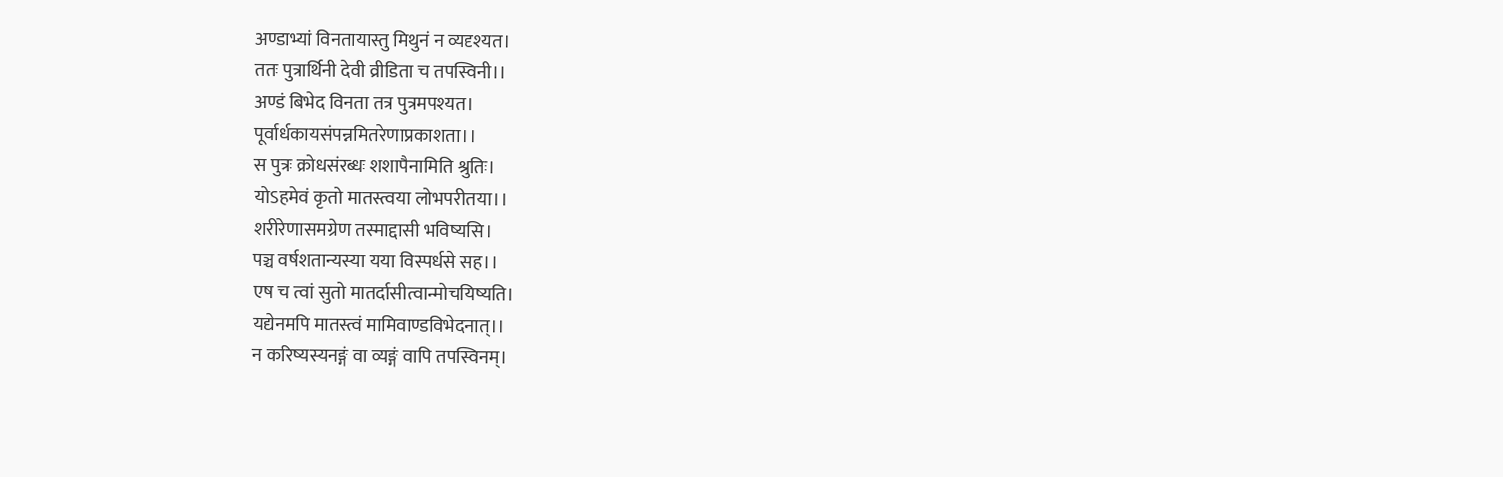अण्डाभ्यां विनतायास्तु मिथुनं न व्यदृश्यत।
ततः पुत्रार्थिनी देवी व्रीडिता च तपस्विनी।।
अण्डं बिभेद विनता तत्र पुत्रमपश्यत।
पूर्वार्धकायसंपन्नमितरेणाप्रकाशता।।
स पुत्रः क्रोधसंरब्धः शशापैनामिति श्रुतिः।
योऽहमेवं कृतो मातस्त्वया लोभपरीतया।।
शरीरेणासमग्रेण तस्माद्दासी भविष्यसि।
पञ्च वर्षशतान्यस्या यया विस्पर्धसे सह।।
एष च त्वां सुतो मातर्दासीत्वान्मोचयिष्यति।
यद्येनमपि मातस्त्वं मामिवाण्डविभेदनात्।।
न करिष्यस्यनङ्गं वा व्यङ्गं वापि तपस्विनम्।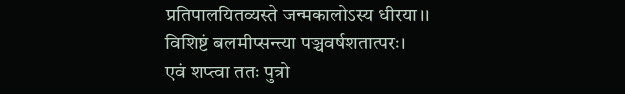प्रतिपालयितव्यस्ते जन्मकालोऽस्य धीरया।।
विशिष्टं बलमीप्सन्त्या पञ्चवर्षशतात्परः।
एवं शप्त्वा ततः पुत्रो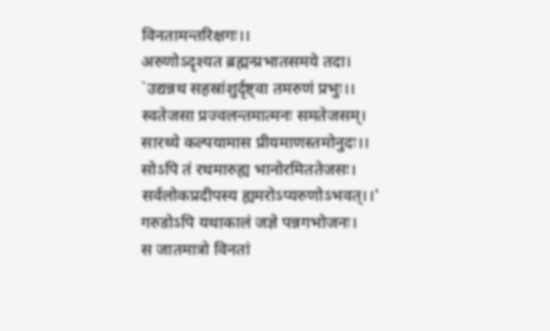विनतामन्तरिक्षगः।।
अरुणोऽदृश्यत ब्रह्मन्प्रभातसमये तदा।
`उद्यन्नथ सहस्रांशुर्दृष्ट्वा तमरुणं प्रभुः।।
स्वतेजसा प्रज्वलन्तमात्मनः समतेजसम्।
सारथ्ये कल्पयामास प्रीयमाणस्तमोनुदः।।
सोऽपि तं रथमारुह्य भानोरमिततेजसः।
सर्वलोकप्रदीपस्य ह्यमरोऽप्यरुणोऽभवत्।।'
गरुडोऽपि यथाकालं जज्ञे पन्नगभोजनः।
स जातमात्रो विनतां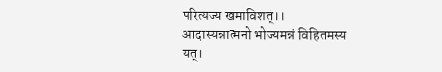परित्यज्य खमाविशत्।।
आदास्यन्नात्मनो भोज्यमन्नं विहितमस्य यत्।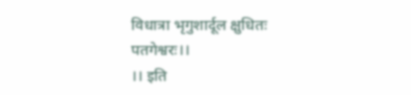विधात्रा भृगुशार्दूल क्षुधितः पतगेश्वरः।।
।। इति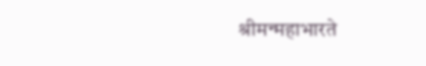श्रीमन्महाभारते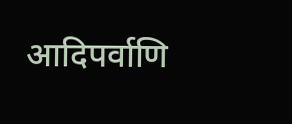आदिपर्वाणि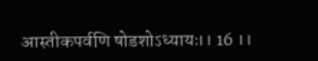आस्तीकपर्वणि षोडशोऽध्यायः।। 16 ।।